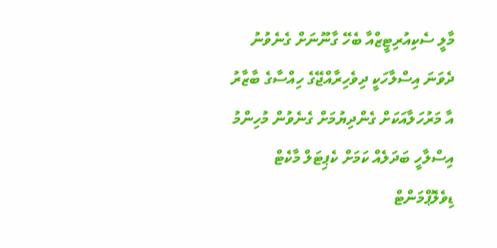މާލީ ސެކިއުރިޓީޒްއާ ބެހޭ ގާނޫނަށް ގެނެވުނު ދެވަނަ އިސްލާހަކީ ދިވެހިރާއްޖޭގެ ހިއްސާގެ ބާޒާރު އާ މަރުހަލާއަކަށް ގެންދިޔުމަށް ގެނެވުން މުހިންމު އިސްލާހީ ބަދަލެއް ކަމަށް ކެޕިޓަލް މާކެޓް ޑިވެލޮޕްމަންޓް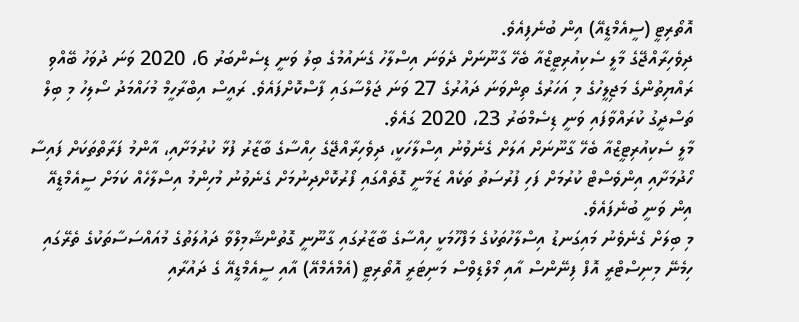އޮތޯރިޓީ (ސީއެމްޑީއޭ) އިން ބުނެފިއެވެ.
ދިވެހިރާއްޖޭގެ މާލީ ސެކިއުރިޓީޒްއާ ބެހޭ ގާނޫނަށް ދެވަނަ އިސްލާހު ގެނައުމުގެ ބިލު ވަނީ ޑިސެންބަރު 6، 2020 ވަނަ ދުވަހު ބޭއްވި ރައްޔިތުންގެ މަޖިލީހުގެ މި އަހަރުގެ ތިންވަނަ ދައުރުގެ 27 ވަނަ ޖަލްސާގައި ފާސްކޮށްފައެވެ. ރައީސް އިބްރާހީމް މުހައްމަދު ސޯލިހު މި ބިލް ތަސްދީގު ކުރައްވާފައި ވަނީ ޑިސެމްބަރު 23، 2020 ގައެވެ.
މާލީ ސެކިއުރިޓީޒްއާ ބެހޭ ގާނޫނަށް އަލަށް ގެނެވުނު އިސްލާހަކީ، ދިވެހިރާއްޖޭގެ ހިއްސާގެ ބާޒާރު ފުޅާ ކުރުމަށާއި، އާންމު ފަރާތްތަކަށް ފައިސާ ހޯދުމަށާއި އިންވެސްޓް ކުރުމަށް ފަހި ފުރުސަތު ތަކެއް ޒަމާނީ ގޮތެއްގައި ފޯރުކޮށްދިނުމަށް ގެނެވުނު މުހިންމު އިސްލާހެއް ކަމަށް ސީއެމްޑީއޭ އިން ވަނީ ބުނެފައެވެ.
މި ބިލަށް ގެނެވެނު މައިގަނޑު އިސްލާހުތަކުގެ މަފްހޫމަކީ ހިއްސާގެ ބާޒާރުގައި ގާނޫނީ ގޮތުންޝާމިލްވާ ދައުލަތުގެ މުއައްސަސާތަކުގެ ތެރޭގައި ހިމެނޭ މިނިސްޓްރީ އޮފް ފިނޭންސް އާއި މޯލްޑިވްސް މަނިޓަރީ އޮތޯރިޓީ (އެމްއެމްއޭ) އާއި ސީއެމްޑީއޭ ގެ ދައުރާއި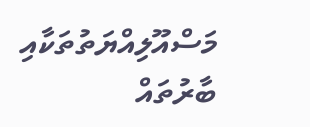މަސްއޫލިއްޔަތުތަކާއި ބާރުތައް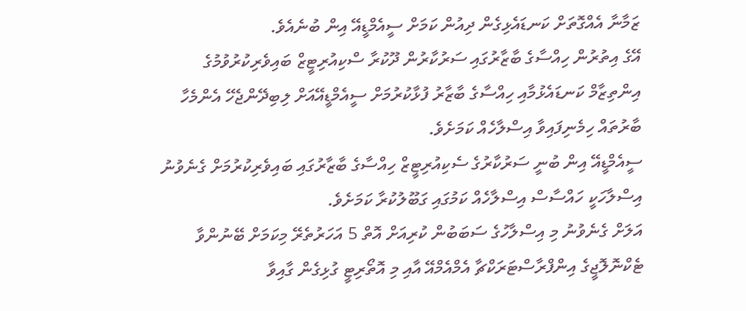ޒަމާނާ އެއްގޮތަށް ކަނޑައެޅިގެން ދިއުން ކަމަށް ސީއެމްޑީއޭ އިން ބުނެއެވެ.
އޭގެ އިތުރުން ހިއްސާގެ ބާޒާރުގައި ސަރުކާރުން ދޫކުރާ ސްކިއުރިޓީޒް ބައިވެރިކުރުވުމުގެ އިންތިޒާމް ކަނޑައެޅުމާއި ހިއްސާގެ ބާޒާރު ފުޅާކުރުމަށް ސީއެމްޑީއޭއަށް ލިބިދޭންޖެހޭ އެންމެހާ ބާރުތައް ހިމެނިފައިވާ އިސްލާހެއް ކަމަށެވެ.
ސީއެމްޑީއޭ އިން ބުނީ ސަރުކާރުގެ ސެކިއުރިޓީޒް ހިއްސާގެ ބާޒާރުގައި ބައިވެރިކުރުމަށް ގެނެވުނު އިސްލާހަކީ ހައްސާސް އިސްލާހެއް ކަމުގައި ގަބޫލުކުރާ ކަމަށެވެ.
އަލަށް ގެނެވުނު މި އިސްލާހުގެ ސަބަބުން ކުރިއަށް އޮތް 5 އަހަރުތެރޭ މިކަމަށް ބޭނުންވާ ޓެކްނޮލޮޖީގެ އިންފްރާސްޓަރަކްޗާ އެމްއެމްއޭ އާއި މި އޮތޯރިޓީ ގުޅިގެން ގާއިވާ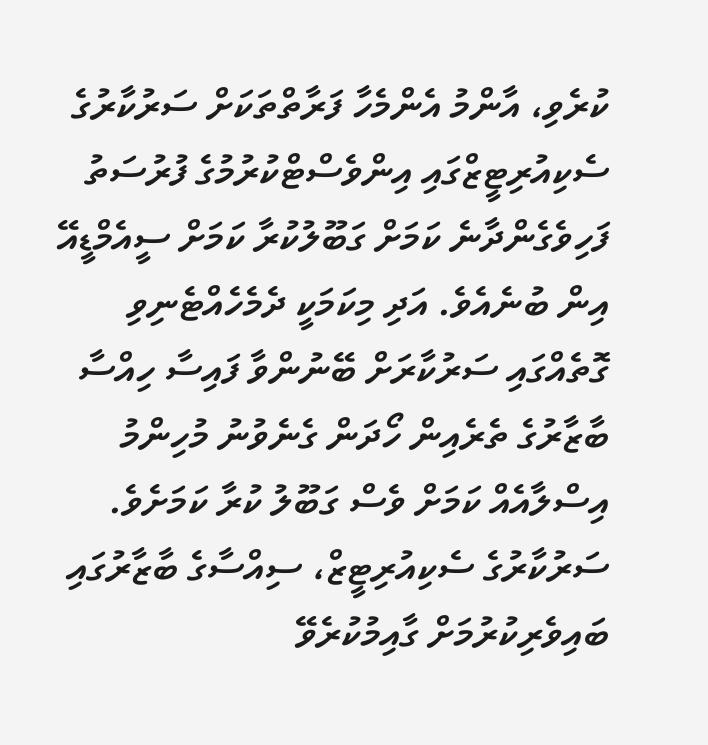ކުރެވި، އާންމު އެންމެހާ ފަރާތްތަކަށް ސަރުކާރުގެ ސެކިއުރިޓީޒްގައި އިންވެސްޓްކުރުމުގެ ފުރުސަތު ފަހިވެގެންދާނެ ކަމަށް ގަބޫލުކުރާ ކަމަށް ސީއެމްޑީއޭ އިން ބުނެއެވެ. އަދި މިކަމަކީ ދެމެހެއްޓެނިވި ގޮތެއްގައި ސަރުކާރަށް ބޭނުންވާ ފައިސާ ހިއްސާ ބާޒާރުގެ ތެރެއިން ހޯދަން ގެނެވުނު މުހިންމު އިސްލާއެއް ކަމަށް ވެސް ގަބޫލު ކުރާ ކަމަށެވެ.
ސަރުކާރުގެ ސެކިއުރިޓީޒް، ސިއްސާގެ ބާޒާރުގައި ބައިވެރިކުރުމަށް ގާއިމުކުރެވޭ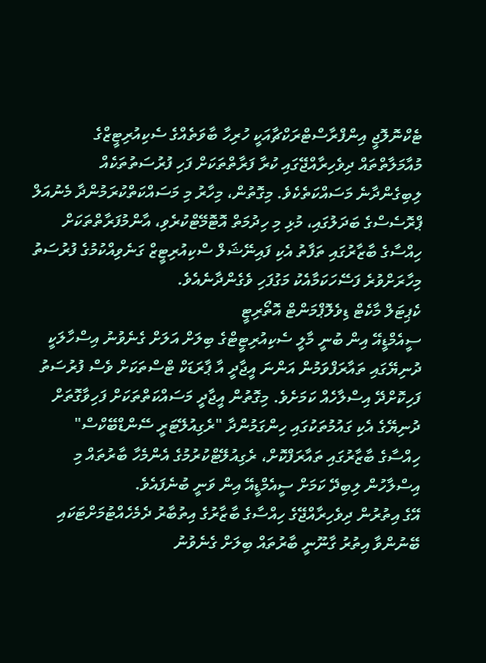ޓެކްނޮލޮޖީ އިންފްރާސްޓްރަކްޗާއަކީ ހުރިހާ ބާވަތެއްގެ ސެކިއުރިޓީޒްގެ މުއާމަލާތްތައް ދިވެހިރާއްޖޭގައި ކުރާ ފަރާތްތަކަށް ފަހި ފުރުސަތުތަކެއް ލިބިގެންދާނެ މަސައްކަތެކެވެ. މިގޮތުން، މިހާރު މި މަސައްކަތްކުރަމުންދާ މެނުއަލް ޕްރޮސެސްގެ ބަދަލުގައި، މުޅި މި ހިދުމަތް އޮޓޮމޭޓްކުރެވި، އާންމުފަރާތްތަކަށް ހިއްސާގެ ބާޒާރުގައި ތަފާތު އެކި ފައިނޭޝަލް ސްކިއުރިޓީޒް ގަނެވިއްކުމުގެ ފުރުސަތު މިހާރަށްވުރެ ފަސޭހަކަމާއެކު މަގުފަހި ވެގެންދާނެއެވެ.
ކެޕިޓަލް މާކެޓް ޑިވެލޮޕްމަންޓް އޮތޯރިޓީ
ސީއެމްޑީއޭ އިން ބުނީ މާލީ ސެކިއުރިޓީޓްގެ ބިލަށް އަލަށް ގެނެވުނު އިސްހާލަކީ ދުނިޔޭގައި ތައާރަފްވަމުން އަންނަ އީޖާދީ އާ ޕާރަޑަކް ޓްސްތަކަށް ވެސް ފުރުސަތު ފަހިކޮށްދޭ އިސްލާހެއް ކަމަށެވެ. މިގޮތުން އީޖާދީ މަސައްކަތްތަކަށް ފަހިވާގޮތަށް ދުނިޔޭގެ އެކި ގައުމުތަކުގައި ހިންގަމުންދާ "ރެގިއުލޭޓަރީ ސޭންޑްބޭކްސް" ހިއްސާގެ ބާޒާރުގައި ތައާރަފްކޮށް، ރެގިއުލޭޓްކުރުމުގެ އެންމެހާ ބާރުތައް މި އިސްލާހުން ލިބިދޭ ކަމަށް ސީއެމްޑީއޭ އިން ވަނީ ބުނެފައެވެ.
އޭގެ އިތުރުން ދިވެހިރާއްޖޭގެ ހިއްސާގެ ބާޒާރުގެ އިތުބާރު ދެމެހެއްޓުމަށްޓަކައި ބޭނުންވާ އިތުރު ގާނޫނީ ބާރުތައް ބިލަށް ގެނެވުނު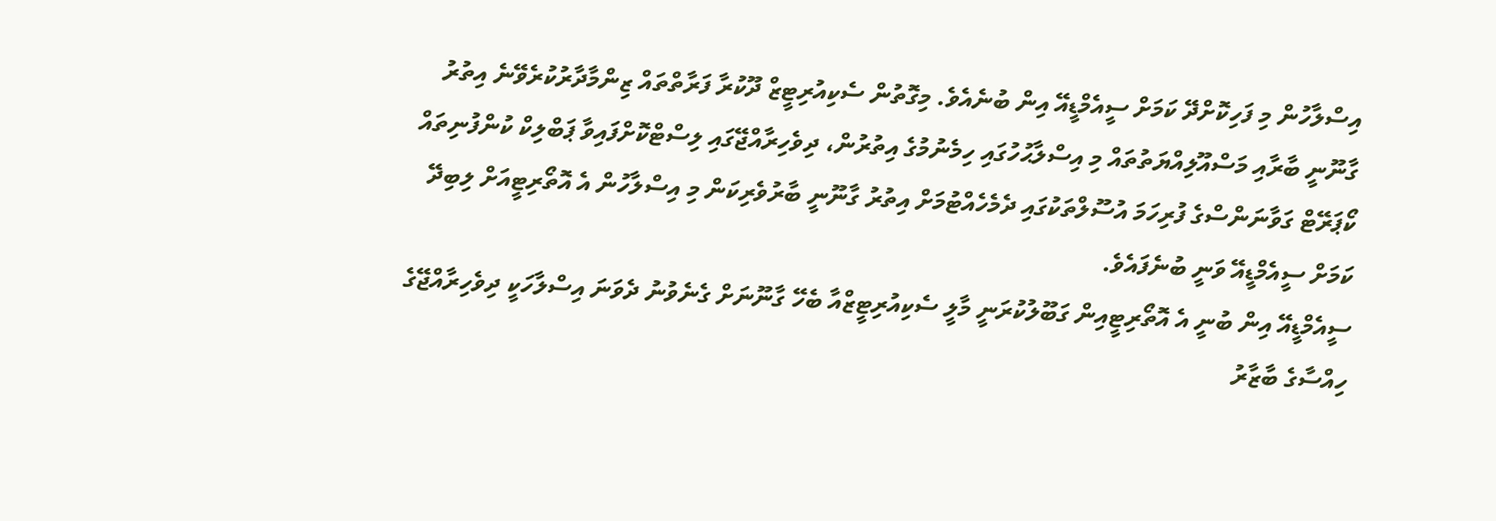އިސްލާހުން މި ފަހިކޮށްދޭ ކަމަށް ސީއެމްޑީއޭ އިން ބުނެއެވެ. މިގޮތުން ސެކިއުރިޓީޒް ދޫކުރާ ފަރާތްތައް ޒިންމާދާރުކުރެވޭނެ އިތުރު ގާނޫނީ ބާރާއި މަސްއޫލިއްޔަތުތައް މި އިސްލާޙުހުގައި ހިމެނުމުގެ އިތުރުން، ދިވެހިރާއްޖޭގައި ލިސްޓްކޮށްފައިވާ ޕަބްލިކް ކުންފުނިތައް ކޯޕަރޭޓް ގަވާނަންސްގެ ފުރިހަމަ އުސޫލްތަކުގައި ދެމެހެއްޓުމަށް އިތުރު ގާނޫނީ ބާރުވެރިކަން މި އިސްލާހުން އެ އޮތޯރިޓީއަށް ލިބިދޭ ކަމަށް ސީއެމްޑީއޭ ވަނީ ބުނެފައެވެ.
ސީއެމްޑީއޭ އިން ބުނީ އެ އޮތޯރިޓީއިން ގަބޫލުކުރަނީ މާލީ ސެކިއުރިޓީޒްއާ ބެހޭ ގާނޫނަށް ގެނެވުނު ދެވަނަ އިސްލާހަކީ ދިވެހިރާއްޖޭގެ ހިއްސާގެ ބާޒާރު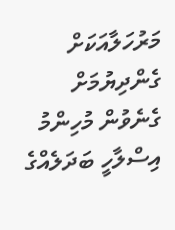މަރުހަލާއަކަށް ގެންދިޔުމަށް ގެނެވުން މުހިންމު އިސްލާހީ ބަދަލެއްގެ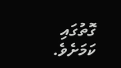ގޮތުގައި ކަމަށެވެ.